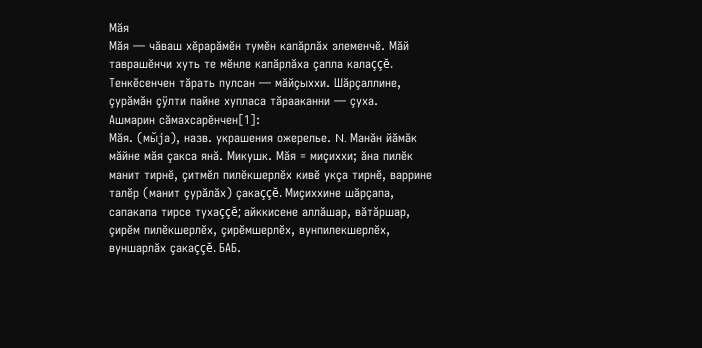Мăя
Мăя — чăваш хĕрарăмĕн тумĕн капăрлăх элеменчĕ. Мăй таврашĕнчи хуть те мĕнле капăрлăха çапла калаççĕ. Тенкĕсенчен тăрать пулсан — мăйçыххи. Шăрçаллине, çурăмăн çÿлти пайне хупласа тăрааканни — çуха.
Ашмарин сăмахсарĕнчен[1]:
Мăя. (мы̆jа), назв. украшения ожерелье. N. Манăн йăмăк мăйне мăя çакса янă. Микушк. Мăя = миçиххи; ăна пилĕк манит тирнĕ, çитмĕл пилĕкшерлĕх кивĕ укçа тирнĕ, варрине талĕр (манит çурăлăх) çакаççĕ. Миçиххине шăрçапа, сапакапа тирсе тухаççĕ; айккисене аллăшар, вăтăршар, çирĕм пилĕкшерлĕх, çирĕмшерлĕх, вунпилекшерлĕх, вуншарлăх çакаççĕ. БАБ.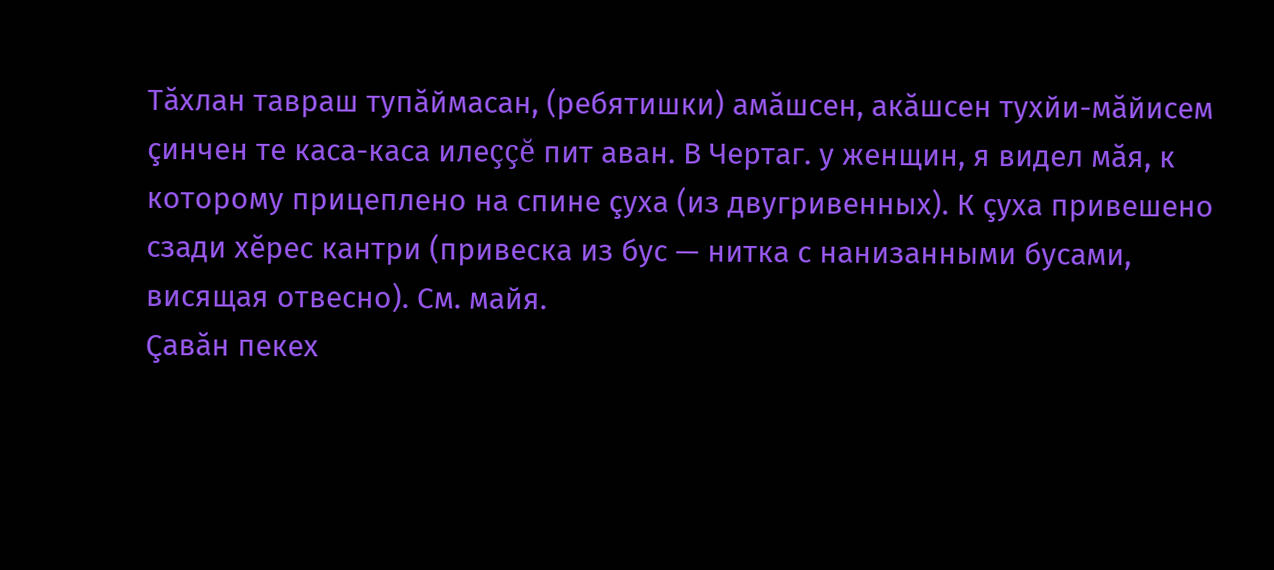Тăхлан тавраш тупăймасан, (ребятишки) амăшсен, акăшсен тухйи-мăйисем çинчен те каса-каса илеççĕ пит аван. В Чертаг. у женщин, я видел мăя, к которому прицеплено на спине çуха (из двугривенных). К çуха привешено сзади хĕрес кантри (привеска из бус — нитка с нанизанными бусами, висящая отвесно). См. майя.
Çавăн пекех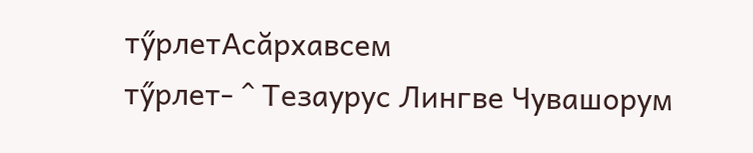тӳрлетАсăрхавсем
тӳрлет- ^ Тезаурус Лингве Чувашорум